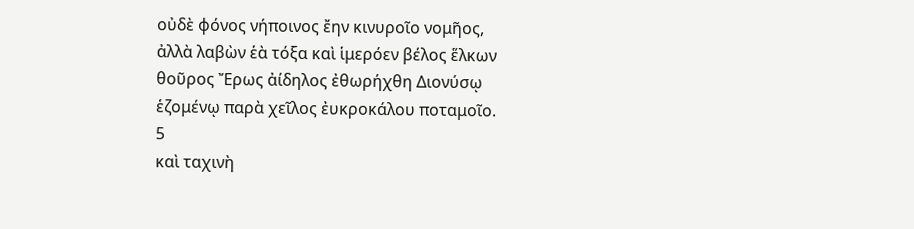οὐδὲ φόνος νήποινος ἔην κινυροῖο νομῆος,
ἀλλὰ λαβὼν ἑὰ τόξα καὶ ἱμερόεν βέλος ἕλκων
θοῦρος Ἔρως ἀίδηλος ἐθωρήχθη Διονύσῳ
ἑζομένῳ παρὰ χεῖλος ἐυκροκάλου ποταμοῖο.
5
καὶ ταχινὴ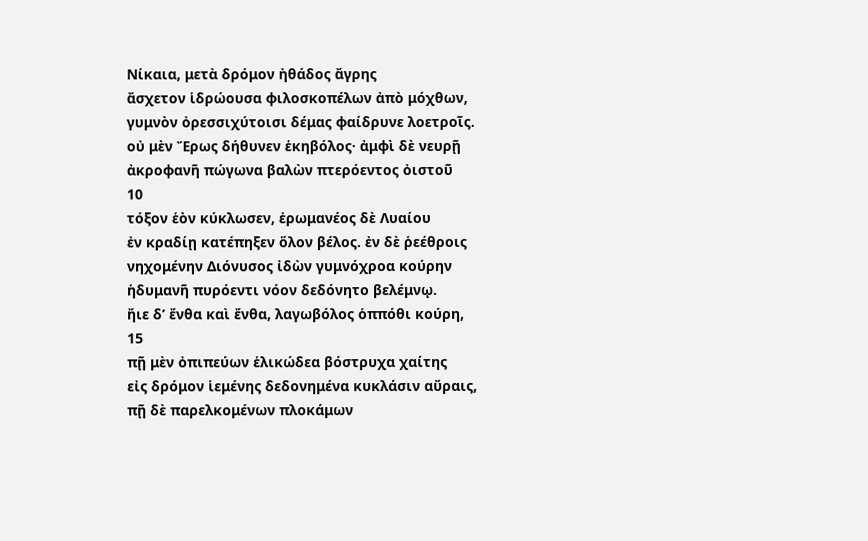Νίκαια, μετὰ δρόμον ἠθάδος ἄγρης
ἄσχετον ἱδρώουσα φιλοσκοπέλων ἀπὸ μόχθων,
γυμνὸν ὀρεσσιχύτοισι δέμας φαίδρυνε λοετροῖς.
οὐ μὲν Ἔρως δήθυνεν ἑκηβόλος· ἀμφὶ δὲ νευρῇ
ἀκροφανῆ πώγωνα βαλὼν πτερόεντος ὀιστοῦ
10
τόξον ἑὸν κύκλωσεν, ἐρωμανέος δὲ Λυαίου
ἐν κραδίῃ κατέπηξεν ὅλον βέλος. ἐν δὲ ῥεέθροις
νηχομένην Διόνυσος ἰδὼν γυμνόχροα κούρην
ἡδυμανῆ πυρόεντι νόον δεδόνητο βελέμνῳ.
ἤιε δʼ ἔνθα καὶ ἔνθα, λαγωβόλος ὁππόθι κούρη,
15
πῇ μὲν ὀπιπεύων ἑλικώδεα βόστρυχα χαίτης
εἰς δρόμον ἱεμένης δεδονημένα κυκλάσιν αὔραις,
πῇ δὲ παρελκομένων πλοκάμων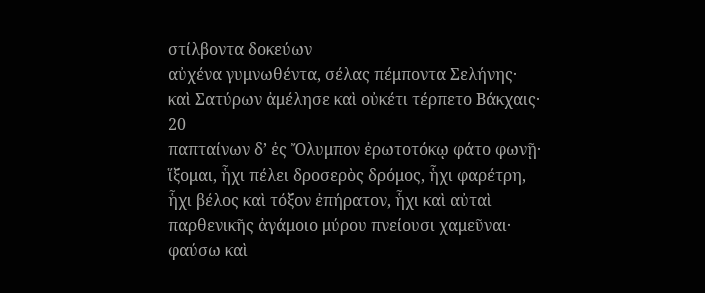στίλβοντα δοκεύων
αὐχένα γυμνωθέντα, σέλας πέμποντα Σελήνης·
καὶ Σατύρων ἀμέλησε καὶ οὐκέτι τέρπετο Βάκχαις·
20
παπταίνων δʼ ἐς Ὄλυμπον ἐρωτοτόκῳ φάτο φωνῇ·
ἵξομαι, ἧχι πέλει δροσερὸς δρόμος, ἧχι φαρέτρη,
ἧχι βέλος καὶ τόξον ἐπήρατον, ἧχι καὶ αὐταὶ
παρθενικῆς ἀγάμοιο μύρου πνείουσι χαμεῦναι·
φαύσω καὶ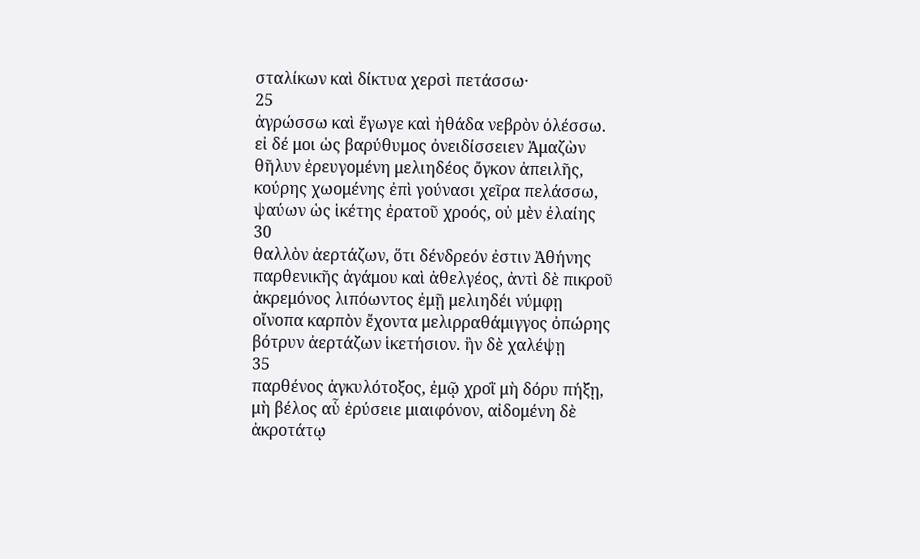σταλίκων καὶ δίκτυα χερσὶ πετάσσω·
25
ἀγρώσσω καὶ ἔγωγε καὶ ἠθάδα νεβρὸν ὀλέσσω.
εἰ δέ μοι ὡς βαρύθυμος ὀνειδίσσειεν Ἀμαζὼν
θῆλυν ἐρευγομένη μελιηδέος ὄγκον ἀπειλῆς,
κούρης χωομένης ἐπὶ γούνασι χεῖρα πελάσσω,
ψαύων ὡς ἱκέτης ἐρατοῦ χροός, οὐ μὲν ἐλαίης
30
θαλλὸν ἀερτάζων, ὅτι δένδρεόν ἐστιν Ἀθήνης
παρθενικῆς ἀγάμου καὶ ἀθελγέος, ἀντὶ δὲ πικροῦ
ἀκρεμόνος λιπόωντος ἐμῇ μελιηδέι νύμφῃ
οἴνοπα καρπὸν ἔχοντα μελιρραθάμιγγος ὀπώρης
βότρυν ἀερτάζων ἱκετήσιον. ἣν δὲ χαλέψῃ
35
παρθένος ἀγκυλότοξος, ἐμῷ χροῒ μὴ δόρυ πήξῃ,
μὴ βέλος αὗ ἐρύσειε μιαιφόνον, αἰδομένη δὲ
ἀκροτάτῳ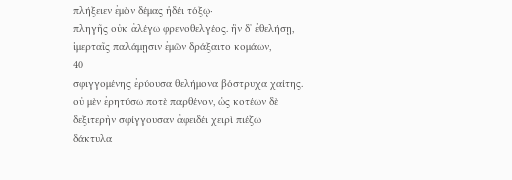πλήξειεν ἐμὸν δέμας ἡδέι τόξῳ·
πληγῆς οὐκ ἀλέγω φρενοθελγέος. ἣν δʼ ἐθελήσῃ,
ἱμερταῖς παλάμῃσιν ἐμῶν δράξαιτο κομάων,
40
σφιγγομένης ἐρύουσα θελήμονα βόστρυχα χαίτης.
οὐ μὲν ἐρητύσω ποτὲ παρθένον, ὡς κοτέων δὲ
δεξιτερὴν σφίγγουσαν ἀφειδέι χειρὶ πιέζω
δάκτυλα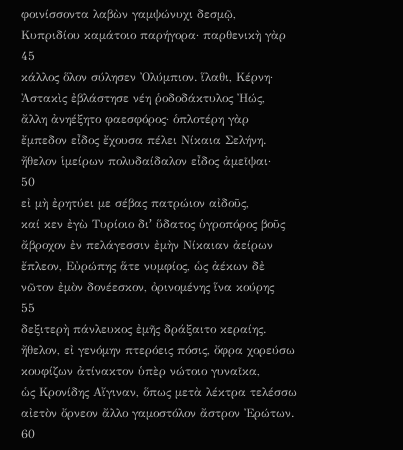φοινίσσοντα λαβὼν γαμψώνυχι δεσμῷ,
Κυπριδίου καμάτοιο παρήγορα· παρθενικὴ γὰρ
45
κάλλος ὅλον σύλησεν Ὀλύμπιον. ἵλαθι, Κέρνη·
Ἀστακὶς ἐβλάστησε νέη ῥοδοδάκτυλος Ἠώς,
ἄλλη ἀνηέξητο φαεσφόρος· ὁπλοτέρη γὰρ
ἔμπεδον εἶδος ἔχουσα πέλει Νίκαια Σελήνη.
ἤθελον ἱμείρων πολυδαίδαλον εἶδος ἀμεῖψαι·
50
εἰ μὴ ἐρητύει με σέβας πατρώιον αἰδοῦς,
καί κεν ἐγὼ Τυρίοιο διʼ ὕδατος ὑγροπόρος βοῦς
ἄβροχον ἐν πελάγεσσιν ἐμὴν Νίκαιαν ἀείρων
ἔπλεον, Εὐρώπης ἅτε νυμφίος, ὡς ἀέκων δἐ
νῶτον ἐμὸν δονέεσκον, ὀρινομένης ἵνα κούρης
55
δεξιτερὴ πάνλευκος ἐμῆς δράξαιτο κεραίης.
ἤθελον, εἰ γενόμην πτερόεις πόσις, ὄφρα χορεύσω
κουφίζων ἀτίνακτον ὑπὲρ νώτοιο γυναῖκα,
ὡς Κρονίδης Αἴγιναν, ὅπως μετὰ λέκτρα τελέσσω
αἰετὸν ὄρνεον ἄλλο γαμοστόλον ἄστρον Ἐρώτων.
60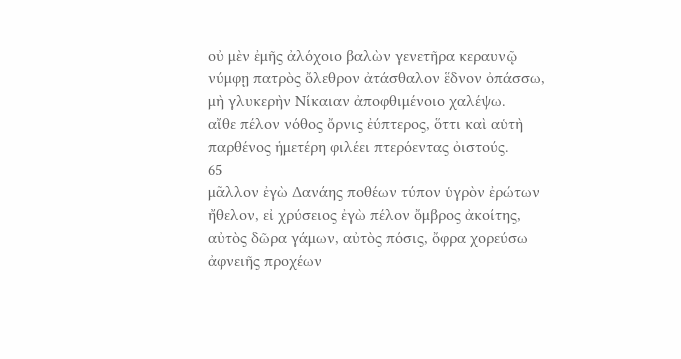οὐ μὲν ἐμῆς ἀλόχοιο βαλὼν γενετῆρα κεραυνῷ
νύμφῃ πατρὸς ὄλεθρον ἀτάσθαλον ἕδνον ὀπάσσω,
μὴ γλυκερὴν Νίκαιαν ἀποφθιμένοιο χαλέψω.
αἴθε πέλον νόθος ὄρνις ἐύπτερος, ὅττι καὶ αὑτὴ
παρθένος ἡμετέρη φιλέει πτερόεντας ὀιστούς.
65
μᾶλλον ἐγὼ Δανάης ποθέων τύπον ὑγρὸν ἐρώτων
ἤθελον, εἰ χρύσειος ἐγὼ πέλον ὄμβρος ἀκοίτης,
αὐτὸς δῶρα γάμων, αὐτὸς πόσις, ὄφρα χορεύσω
ἀφνειῆς προχέων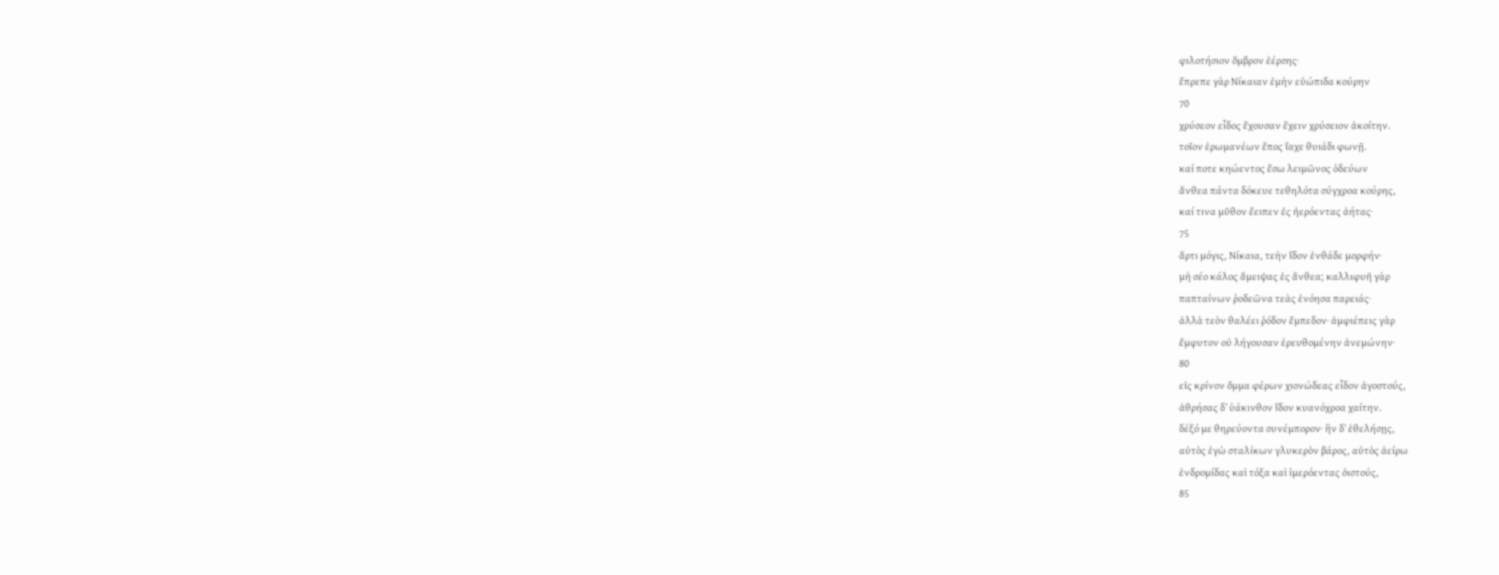φιλοτήσιον ὄμβρον ἐέρσης·
ἔπρεπε γὰρ Νίκαιαν ἐμὴν εὐώπιδα κούρην
70
χρύσεον εἶδος ἔχουσαν ἔχειν χρύσειον ἀκοίτην.
τοῖον ἐρωμανέων ἔπος ἴαχε θυιάδι φωνῇ.
καί ποτε κηώεντος ἔσω λειμῶνος ὁδεύων
ἄνθεα πάντα δόκευε τεθηλότα σύγχροα κούρης,
καί τινα μῦθον ἔειπεν ἐς ἠερόεντας ἀήτας·
75
ἄρτι μόγις, Νίκαια, τεὴν ἴδον ἐνθάδε μορφήν·
μὴ σέο κάλος ἄμειψας ἐς ἄνθεα; καλλιφυῆ γὰρ
παπταίνων ῥοδεῶνα τεὰς ἐνόησα παρειάς·
ἀλλὰ τεὸν θαλέει ῥόδον ἔμπεδον· ἀμφιέπεις γὰρ
ἔμφυτον οὐ λήγουσαν ἐρευθομένην ἀνεμώνην·
80
εἰς κρίνον ὄμμα φέρων χιονώδεας εἶδον ἀγοστούς,
ἀθρήσας δʼ ὑάκινθον ἴδον κυανόχροα χαίτην.
δέξό με θηρεύοντα συνέμπορον· ἣν δʼ ἐθελήσῃς,
αὐτὸς ἐγὼ σταλίκων γλυκερὸν βάρος, αὐτὸς ἀείρω
ἐνδρομίδας καὶ τόξα καὶ ἱμερόεντας ὀιστούς,
85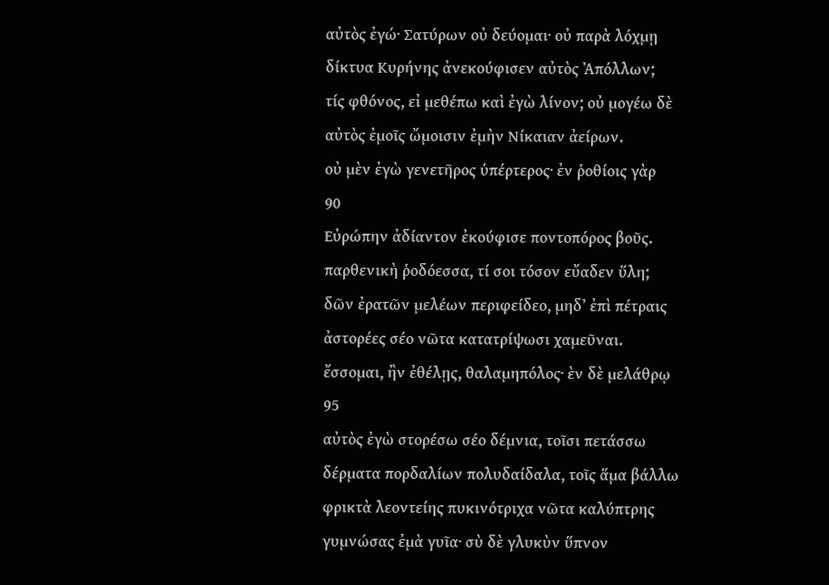αὐτὸς ἐγώ· Σατύρων οὐ δεύομαι· οὐ παρὰ λόχμῃ
δίκτυα Κυρήνης ἀνεκούφισεν αὐτὸς Ἀπόλλων;
τίς φθόνος, εἰ μεθέπω καὶ ἐγὼ λίνον; οὐ μογέω δὲ
αὐτὸς ἐμοῖς ὤμοισιν ἐμὴν Νίκαιαν ἀείρων.
οὐ μὲν ἐγὼ γενετῆρος ὑπέρτερος· ἐν ῥοθίοις γὰρ
90
Εὐρώπην ἀδίαντον ἐκούφισε ποντοπόρος βοῦς.
παρθενικὴ ῥοδόεσσα, τί σοι τόσον εὔαδεν ὕλη;
δῶν ἐρατῶν μελέων περιφείδεο, μηδʼ ἐπὶ πέτραις
ἀστορέες σέο νῶτα κατατρίψωσι χαμεῦναι.
ἔσσομαι, ἢν ἐθέλῃς, θαλαμηπόλος· ὲν δὲ μελάθρῳ
95
αὐτὸς ἐγὼ στορέσω σέο δέμνια, τοῖσι πετάσσω
δέρματα πορδαλίων πολυδαίδαλα, τοῖς ἅμα βάλλω
φρικτὰ λεοντείης πυκινότριχα νῶτα καλύπτρης
γυμνώσας ἐμὰ γυῖα· σὺ δὲ γλυκὺν ὕπνον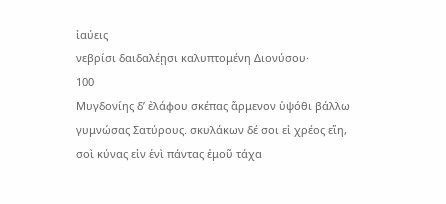ἰαύεις
νεβρίσι δαιδαλέῃσι καλυπτομένη Διονύσου·
100
Μυγδονίης δʼ ἐλάφου σκέπας ἅρμενον ὑψόθι βάλλω
γυμνώσας Σατύρους. σκυλάκων δέ σοι εἰ χρέος εἵη,
σοὶ κύνας εἰν ἑνὶ πάντας ἐμοῦ τάχα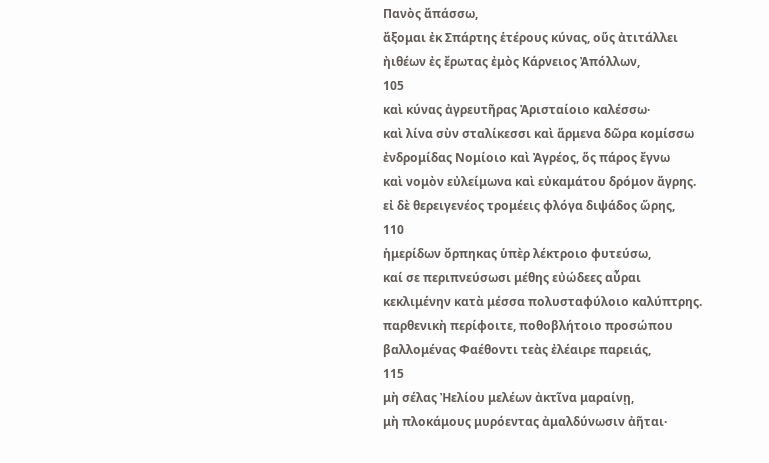Πανὸς ἄπάσσω,
ἄξομαι ἐκ Σπάρτης ἑτέρους κύνας, οὕς ἀτιτάλλει
ἠιθέων ἐς ἔρωτας ἐμὸς Κάρνειος Ἀπόλλων,
105
καὶ κύνας ἀγρευτῆρας Ἀρισταίοιο καλέσσω·
καὶ λίνα σὺν σταλίκεσσι καὶ ἅρμενα δῶρα κομίσσω
ἐνδρομίδας Νομίοιο καὶ Ἀγρέος, ὅς πάρος ἔγνω
καὶ νομὸν εὐλείμωνα καὶ εὐκαμάτου δρόμον ἄγρης.
εἰ δὲ θερειγενέος τρομέεις φλόγα διψάδος ὥρης,
110
ἡμερίδων ὄρπηκας ὑπὲρ λέκτροιο φυτεύσω,
καί σε περιπνεύσωσι μέθης εὐώδεες αὖραι
κεκλιμένην κατὰ μέσσα πολυσταφύλοιο καλύπτρης.
παρθενικὴ περίφοιτε, ποθοβλήτοιο προσώπου
βαλλομένας Φαέθοντι τεὰς ἐλέαιρε παρειάς,
115
μὴ σέλας Ἠελίου μελέων ἀκτῖνα μαραίνῃ,
μὴ πλοκάμους μυρόεντας ἀμαλδύνωσιν ἀῆται·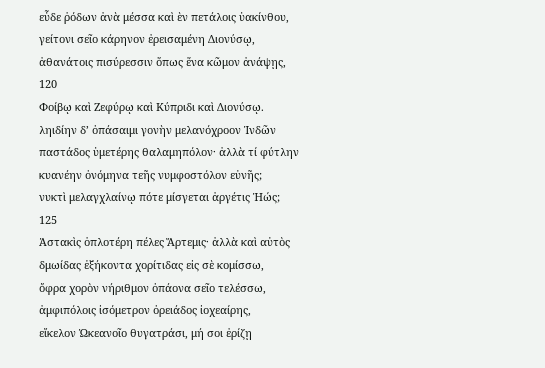εὗδε ῥόδων ἀνὰ μέσσα καὶ ὲν πετάλοις ὑακίνθου,
γείτονι σεῖο κάρηνον ἐρεισαμένη Διονύσῳ,
ἀθανάτοις πισύρεσσιν ὅπως ἕνα κῶμον ἀνάψῃς,
120
Φοίβῳ καὶ Ζεφύρῳ καὶ Κύπριδι καὶ Διονύσῳ.
ληιδίην δʼ ὀπάσαιμι γονὴν μελανόχροον Ἰνδῶν
παστάδος ὑμετέρης θαλαμηπόλον· ἀλλὰ τί φύτλην
κυανέην ὀνόμηνα τεῆς νυμφοστόλον εὐνῆς;
νυκτὶ μελαγχλαίνῳ πότε μίσγεται ἀργέτις Ἠώς;
125
Ἀστακὶς ὁπλοτέρη πέλες Ἄρτεμις· ἀλλὰ καὶ αὐτὸς
δμωίδας ἑξήκοντα χορίτιδας εἰς σὲ κομίσσω,
ὄφρα χορὸν νήριθμον ὀπάονα σεῖο τελέσσω,
ἀμφιπόλοις ἰσόμετρον ὀρειάδος ἰοχεαίρης,
εἴκελον Ὠκεανοῖο θυγατράσι, μή σοι ἐρίζῃ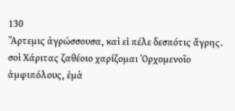130
Ἄρτεμις ἀγρώσσουσα, καὶ εἰ πέλε δεσπότις ἄγρης.
σοὶ Χάριτας ζαθέοιο χαρίζομαι Ὀρχομενοῖο
ἀμφιπόλους, ἐμὰ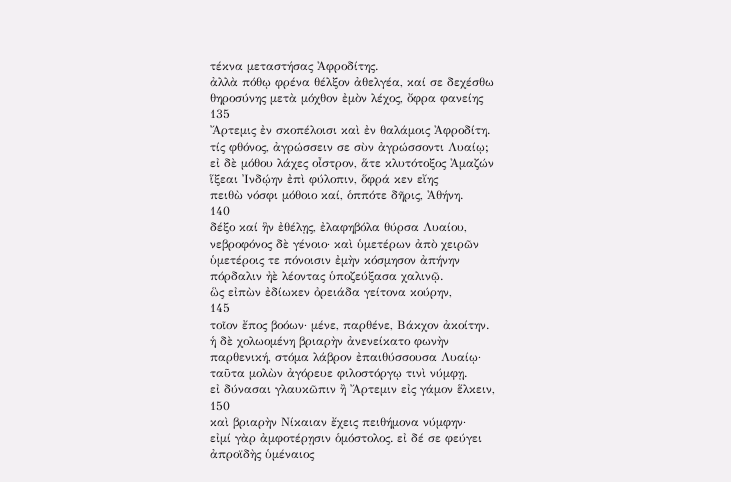τέκνα μεταστήσας Ἀφροδίτης.
ἀλλὰ πόθῳ φρένα θέλξον ἀθελγέα, καί σε δεχέσθω
θηροσύνης μετὰ μόχθον ἐμὸν λέχος, ὄφρα φανείης
135
Ἄρτεμις ἐν σκοπέλοισι καὶ ἐν θαλάμοις Ἀφροδίτη.
τίς φθόνος, ἀγρώσσειν σε σὺν ἀγρώσσοντι Λυαίῳ;
εἰ δὲ μόθου λάχες οἶστρον, ἅτε κλυτότοξος Ἀμαζών
ἵξεαι Ἰνδῴην ἐπὶ φύλοπιν, ὅφρά κεν εἴης
πειθὼ νόσφι μόθοιο καί, ὁππότε δῆρις, Ἀθήνη.
140
δέξο καί ἣν ἐθέλῃς, ἐλαφηβόλα θύρσα Λυαίου,
νεβροφόνος δὲ γένοιο· καὶ ὑμετέρων ἀπὸ χειρῶν
ὑμετέροις τε πόνοισιν ἐμὴν κόσμησον ἀπήνην
πόρδαλιν ἠὲ λέοντας ὑποζεύξασα χαλινῷ.
ὣς εἰπὼν ἐδίωκεν ὀρειάδα γείτονα κούρην,
145
τοῖον ἔπος βοόων· μένε, παρθένε, Βάκχον ἀκοίτην.
ἡ δὲ χολωομένη βριαρὴν ἀνενείκατο φωνὴν
παρθενική, στόμα λάβρον ἐπαιθύσσουσα Λυαίῳ·
ταῦτα μολὼν ἀγόρευε φιλοστόργῳ τινὶ νύμφῃ.
εἰ δύνασαι γλαυκῶπιν ἢ Ἄρτεμιν εἰς γάμον ἕλκειν,
150
καὶ βριαρὴν Νίκαιαν ἔχεις πειθήμονα νύμφην·
εἰμί γὰρ ἀμφοτέρῃσιν ὁμόστολος. εἰ δέ σε φεύγει
ἀπροϊδὴς ὑμέναιος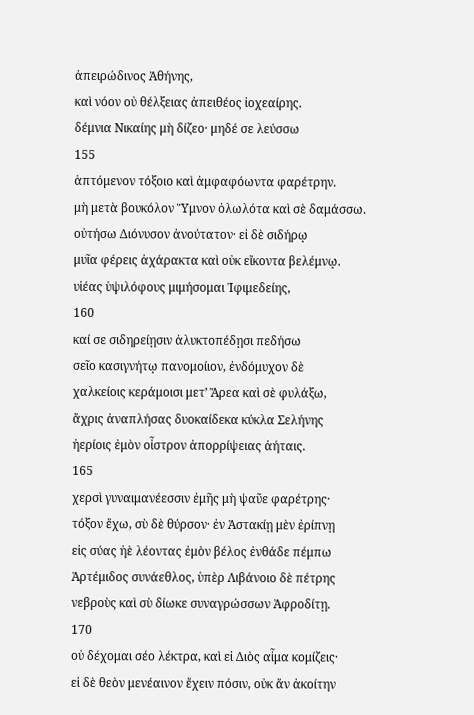ἀπειρώδινος Ἀθήνης,
καὶ νόον οὐ θέλξειας ἀπειθέος ἰοχεαίρης.
δέμνια Νικαίης μὴ δίζεο· μηδέ σε λεύσσω
155
ἁπτόμενον τόξοιο καὶ ἀμφαφόωντα φαρέτρην.
μὴ μετὰ βουκόλον Ὕμνον ὀλωλότα καὶ σὲ δαμάσσω.
οὐτήσω Διόνυσον ἀνούτατον· εἰ δὲ σιδήρῳ
μυῖα φέρεις ἀχάρακτα καὶ οὐκ εἴκοντα βελέμνῳ.
υἱέας ὑψιλόφους μιμήσομαι Ἰφιμεδείης,
160
καί σε σιδηρείῃσιν ἀλυκτοπέδῃσι πεδήσω
σεῖο κασιγνήτῳ πανομοίιον, ἐνδόμυχον δὲ
χαλκείοις κεράμοισι μετʼ Ἄρεα καὶ σὲ φυλάξω,
ἄχρις ἀναπλήσας δυοκαίδεκα κύκλα Σελήνης
ἠερίοις ἐμὸν οἶστρον ἀπορρίψειας ἀήταις.
165
χερσὶ γυναιμανέεσσιν ἐμῆς μὴ ψαῦε φαρέτρης·
τόξον ἔχω, σὺ δὲ θύρσον· ἐν Ἀστακίῃ μὲν ἐρίπνῃ
εἰς σύας ἠὲ λέοντας ἐμὸν βέλος ἐνθάδε πέμπω
Ἀρτέμιδος συνάεθλος, ὑπὲρ Λιβάνοιο δὲ πέτρης
νεβροὺς καὶ σὺ δίωκε συναγρώσσων Ἀφροδίτῃ.
170
οὐ δέχομαι σέο λέκτρα, καὶ εἰ Διὸς αἷμα κομίζεις·
εἰ δὲ θεὸν μενέαινον ἔχειν πόσιν, οὐκ ἄν ἀκοίτην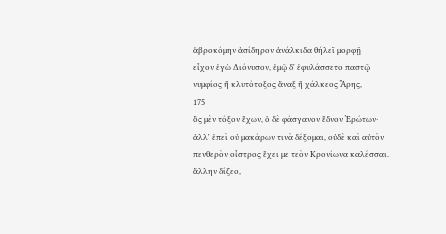ἁβροκόμην ἀσίδηρον ἀνάλκιδα θήλεϊ μορφῇ
εἶχον ἐγὼ Διόνυσον, ἐμῷ δʼ ἐφυλάσσετο παστῷ
νυμφίος ἢ κλυτότοξος ἄναξ ἢ χάλκεος Ἄρης,
175
ὃς μὲν τόξον ἔχων, ὁ δὲ φάσγανον ἕδνον Ἐρώτων·
ἀλλʼ ἐπεὶ οὐ μακάρων τινὰ δέξομαι, οὐδὲ καὶ αὐτὸν
πενθερὸν οἶστρος ἔχει με τεὸν Κρονίωνα καλέσσαι.
ἄλλην δίζεο,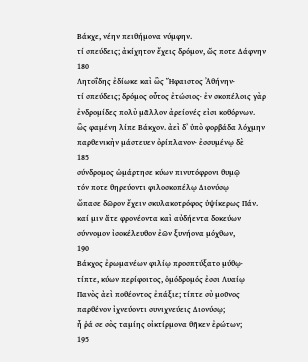Βάκχε, νέην πειθήμονα νύμφην.
τί σπεύδεις; ἀκίχητον ἔχεις δρόμον, ὥς ποτε Δάφνην
180
Λητοΐδης ἐδίωκε καὶ ὣς Ἥφαιστος Ἀθήνην·
τί σπεύδεις; δρόμος οὗτος ἐτώσιος· ἐν σκοπέλοις γὰρ
ἐνδρομίδες πολὺ μᾶλλον ἀρείονές εἰσι κοθόρνων.
ὣς φαμένη λίπε Βάκχον. ἀεὶ δʼ ὑπὸ φορβάδα λόχμην
παρθενικὴν μάστευεν ὀρίπλανον· ἐσσυμένῳ δὲ
185
σύνδρομος ὡμάρτησε κύων πινυτόφρονι θυμῷ
τόν ποτε θηρεύοντι φιλοσκοπέλῳ Διονύσῳ
ὤπασε δῶρον ἔχειν σκυλακοτρόφος ὑψίκερως Πάν.
καί μιν ἅτε φρονέοντα καὶ αὐδήεντα δοκεύων
σύννομον ἰσοκέλευθον ἐῶν ξυνήονα μόχθων,
190
Βάκχος ἐρωμανέων φιλίῳ προσπτύξατο μύθῳ·
τίπτε, κύων περίφοιτος, ὁμόδρομός ἐσσι Λυαίῳ
Πανὸς ἀεὶ ποθέοντος ἐπάξιε; τίπτε σὺ μοῦνος
παρθένον ἰχνεύοντι συνιχνεύεις Διονύσῳ;
ἦ ῥά σε σὸς ταμίης οἰκτίρμονα θῆκεν ἐρώτων;
195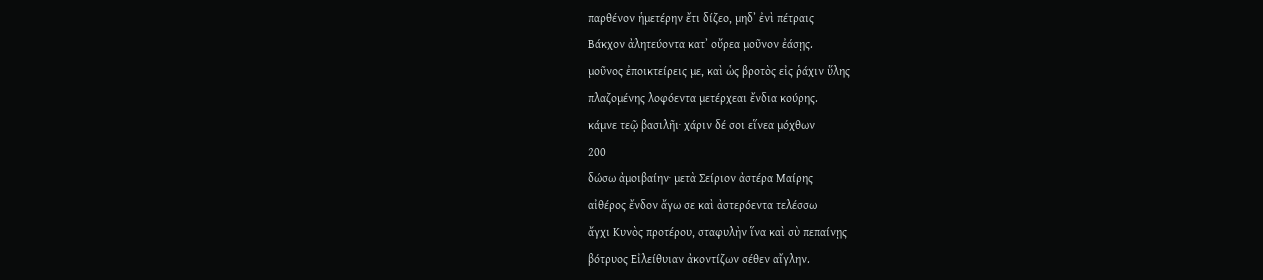παρθένον ἡμετέρην ἔτι δίζεο, μηδʼ ἐνὶ πέτραις
Βάκχον ἀλητεύοντα κατʼ οὔρεα μοῦνον ἐάσῃς.
μοῦνος ἐποικτείρεις με, καὶ ὡς βροτὸς εἰς ῥάχιν ὕλης
πλαζομένης λοφόεντα μετέρχεαι ἔνδια κούρης.
κάμνε τεῷ βασιλῆι· χάριν δέ σοι εἵνεα μόχθων
200
δώσω ἀμοιβαίην· μετὰ Σείριον ἀστέρα Μαίρης
αἰθέρος ἔνδον ἄγω σε καὶ ἀστερόεντα τελέσσω
ἄγχι Κυνὸς προτέρου, σταφυλὴν ἵνα καὶ σὺ πεπαίνῃς
βότρυος Εἰλείθυιαν ἀκοντίζων σέθεν αἴγλην.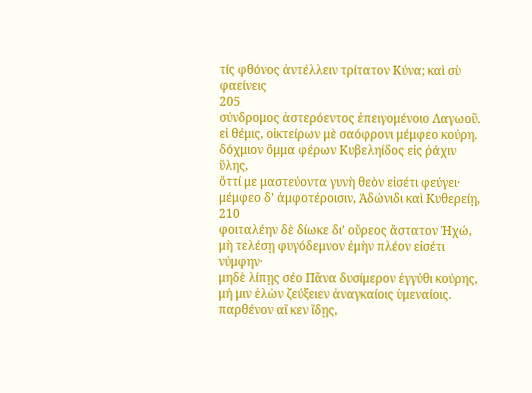τίς φθόνος ἀντέλλειν τρίτατον Κύνα; καὶ σὺ φαείνεις
205
σύνδρομος ἀστερόεντος ἐπειγομένοιο Λαγωοῦ.
εἰ θέμις, οἰκτείρων μὲ σαόφρονι μέμφεο κούρη.
δόχμιον ὄμμα φέρων Κυβεληίδος εἰς ῥάχιν ὕλης,
ὅττί με μαστεύοντα γυνὴ θεὸν εἰσέτι φεύγει·
μέμφεο δʼ ἀμφοτέροισιν, Ἀδώνιδι καὶ Κυθερείῃ,
210
φοιταλέην δὲ δίωκε διʼ οὔρεος ἄστατον Ἠχώ,
μὴ τελέσῃ φυγόδεμνον ἐμὴν πλέον εἰσέτι νύμφην·
μηδὲ λίπῃς σέο Πᾶνα δυσίμερον ἐγγύθι κούρης,
μή μιν ἑλὼν ζεύξειεν ἀναγκαίοις ὑμεναίοις.
παρθένον αἴ κεν ἴδῃς,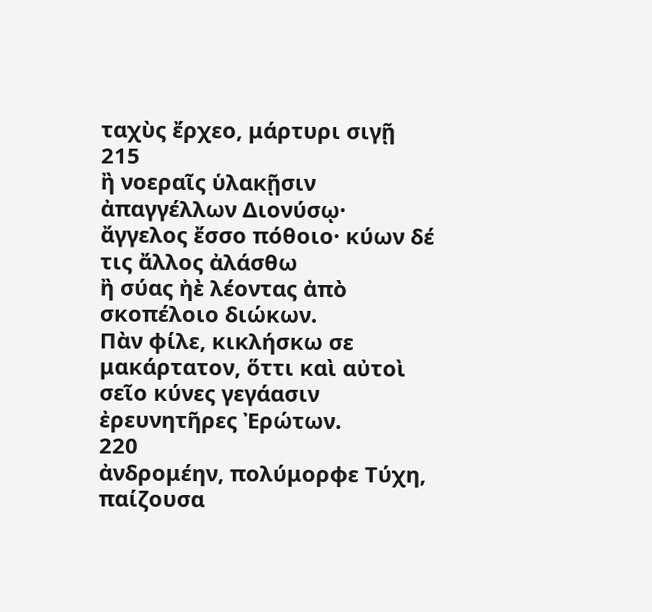ταχὺς ἔρχεο, μάρτυρι σιγῇ
215
ἢ νοεραῖς ὑλακῇσιν ἀπαγγέλλων Διονύσῳ·
ἄγγελος ἔσσο πόθοιο· κύων δέ τις ἄλλος ἀλάσθω
ἢ σύας ἠὲ λέοντας ἀπὸ σκοπέλοιο διώκων.
Πὰν φίλε, κικλήσκω σε μακάρτατον, ὅττι καὶ αὐτοὶ
σεῖο κύνες γεγάασιν ἐρευνητῆρες Ἐρώτων.
220
ἀνδρομέην, πολύμορφε Τύχη, παίζουσα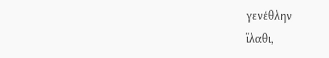γενέθλην
ἵλαθι,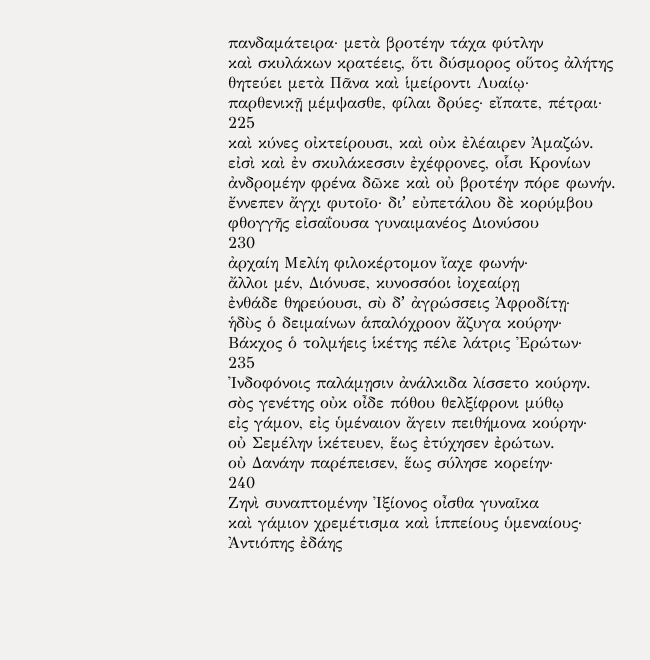πανδαμάτειρα· μετὰ βροτέην τάχα φύτλην
καὶ σκυλάκων κρατέεις, ὅτι δύσμορος οὕτος ἀλήτης
θητεύει μετὰ Πᾶνα καὶ ἱμείροντι Λυαίῳ·
παρθενικῇ μέμψασθε, φίλαι δρύες· εἴπατε, πέτραι·
225
καὶ κύνες οἰκτείρουσι, καὶ οὐκ ἐλέαιρεν Ἀμαζών.
εἰσὶ καὶ ἐν σκυλάκεσσιν ἐχέφρονες, οἷσι Κρονίων
ἀνδρομέην φρένα δῶκε καὶ οὐ βροτέην πόρε φωνήν.
ἔννεπεν ἄγχι φυτοῖο· διʼ εὐπετάλου δὲ κορύμβου
φθογγῆς εἰσαΐουσα γυναιμανέος Διονύσου
230
ἀρχαίη Μελίη φιλοκέρτομον ἴαχε φωνήν·
ἄλλοι μέν, Διόνυσε, κυνοσσόοι ἰοχεαίρῃ
ἐνθάδε θηρεύουσι, σὺ δʼ ἀγρώσσεις Ἀφροδίτῃ·
ἡδὺς ὁ δειμαίνων ἁπαλόχροον ἄζυγα κούρην·
Βάκχος ὁ τολμήεις ἱκέτης πέλε λάτρις Ἐρώτων·
235
Ἰνδοφόνοις παλάμῃσιν ἀνάλκιδα λίσσετο κούρην.
σὸς γενέτης οὐκ οἶδε πόθου θελξίφρονι μύθῳ
εἰς γάμον, εἰς ὑμέναιον ἄγειν πειθήμονα κούρην·
οὐ Σεμέλην ἱκέτευεν, ἕως ἐτύχησεν ἐρώτων.
οὐ Δανάην παρέπεισεν, ἕως σύλησε κορείην·
240
Ζηνὶ συναπτομένην Ἰξίονος οἶσθα γυναῖκα
καὶ γάμιον χρεμέτισμα καὶ ἱππείους ὑμεναίους·
Ἀντιόπης ἐδάης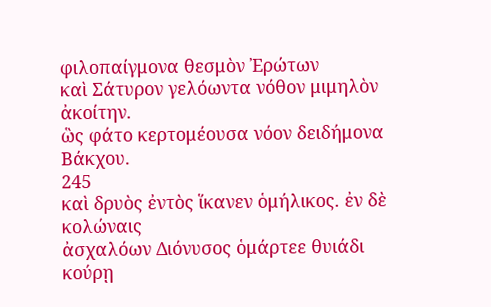φιλοπαίγμονα θεσμὸν Ἐρώτων
καὶ Σάτυρον γελόωντα νόθον μιμηλὸν ἀκοίτην.
ὣς φάτο κερτομέουσα νόον δειδήμονα Βάκχου.
245
καὶ δρυὸς ἐντὸς ἵκανεν ὁμήλικος. ἐν δὲ κολώναις
ἀσχαλόων Διόνυσος ὁμάρτεε θυιάδι κούρῃ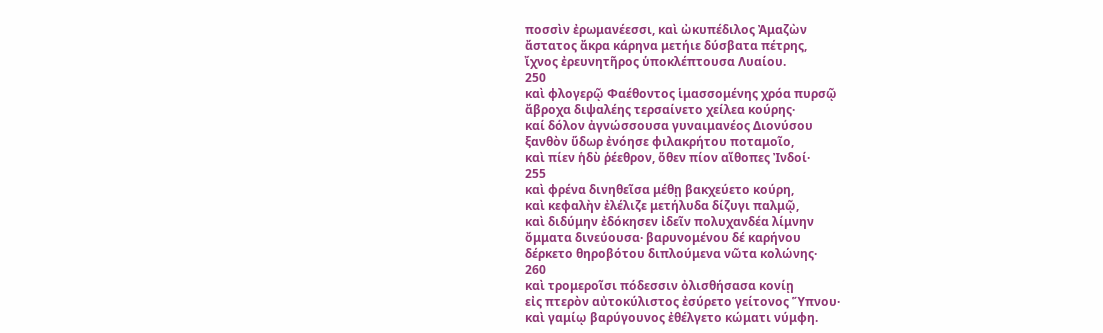ποσσὶν ἐρωμανέεσσι, καὶ ὠκυπέδιλος Ἀμαζὼν
ἄστατος ἄκρα κάρηνα μετήιε δύσβατα πέτρης,
ἴχνος ἐρευνητῆρος ὑποκλέπτουσα Λυαίου.
250
καὶ φλογερῷ Φαέθοντος ἱμασσομένης χρόα πυρσῷ
ἄβροχα διψαλέης τερσαίνετο χείλεα κούρης·
καί δόλον ἀγνώσσουσα γυναιμανέος Διονύσου
ξανθὸν ὕδωρ ἐνόησε φιλακρήτου ποταμοῖο,
καὶ πίεν ἡδὺ ῥέεθρον, ὅθεν πίον αἴθοπες Ἰνδοί·
255
καὶ φρένα δινηθεῖσα μέθῃ βακχεύετο κούρη,
καὶ κεφαλὴν ἐλέλιζε μετήλυδα δίζυγι παλμῷ,
καὶ διδύμην ἐδόκησεν ἰδεῖν πολυχανδέα λίμνην
ὄμματα δινεύουσα· βαρυνομένου δέ καρήνου
δέρκετο θηροβότου διπλούμενα νῶτα κολώνης·
260
καὶ τρομεροῖσι πόδεσσιν ὀλισθήσασα κονίῃ
εἰς πτερὸν αὐτοκύλιστος ἐσύρετο γείτονος Ὕπνου·
καὶ γαμίῳ βαρύγουνος ἐθέλγετο κώματι νύμφη.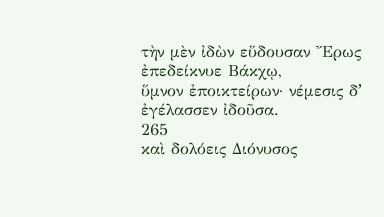τὴν μὲν ἰδὼν εὕδουσαν Ἔρως ἐπεδείκνυε Βάκχῳ,
ὕμνον ἐποικτείρων· νέμεσις δʼ ἐγέλασσεν ἰδοῦσα.
265
καὶ δολόεις Διόνυσος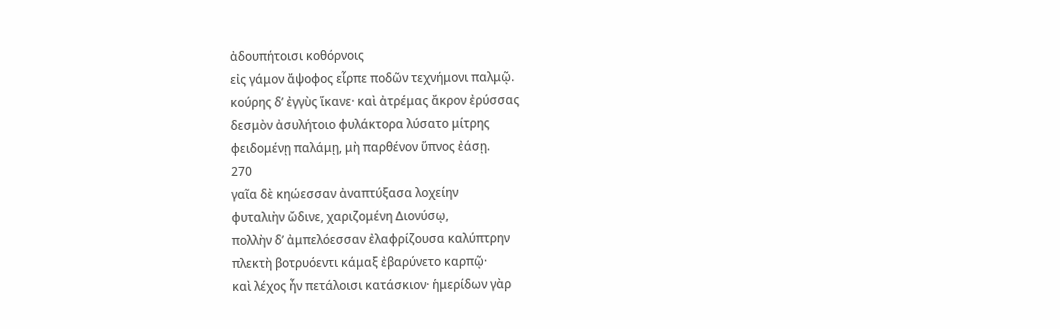ἀδουπήτοισι κοθόρνοις
εἰς γάμον ἄψοφος εἷρπε ποδῶν τεχνήμονι παλμῷ.
κούρης δʼ ἐγγὺς ἵκανε· καὶ ἀτρέμας ἄκρον ἐρύσσας
δεσμὸν ἀσυλήτοιο φυλάκτορα λύσατο μίτρης
φειδομένῃ παλάμῃ, μὴ παρθένον ὕπνος ἐάσῃ.
270
γαῖα δὲ κηώεσσαν ἀναπτύξασα λοχείην
φυταλιὴν ὤδινε, χαριζομένη Διονύσῳ,
πολλὴν δʼ ἀμπελόεσσαν ἐλαφρίζουσα καλύπτρην
πλεκτὴ βοτρυόεντι κάμαξ ἐβαρύνετο καρπῷ·
καὶ λέχος ἦν πετάλοισι κατάσκιον· ἡμερίδων γὰρ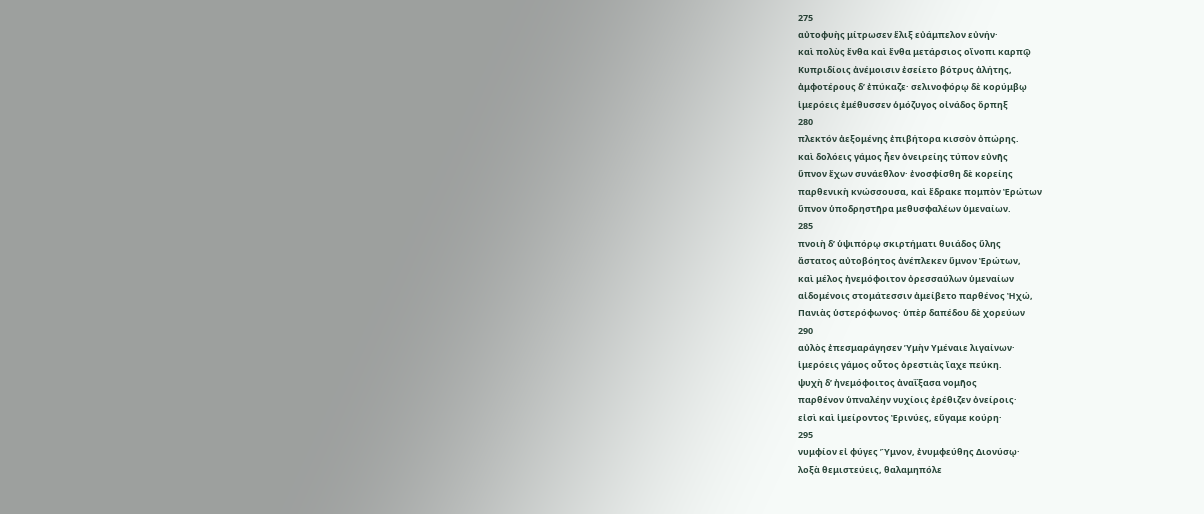275
αὐτοφυὴς μίτρωσεν ἕλιξ εὐάμπελον εὐνήν·
καὶ πολὺς ἔνθα καὶ ἔνθα μετάρσιος οἴνοπι καρπῷ
Κυπριδίοις ἀνέμοισιν ἐσείετο βότρυς ἀλήτης,
ἀμφοτέρους δʼ ἐπύκαζε· σελινοφόρῳ δὲ κορύμβῳ
ἱμερόεις ἐμέθυσσεν ὁμόζυγος οἰνάδος ὄρπηξ
280
πλεκτόν ἀεξομένης ἐπιβήτορα κισσὸν ὀπώρης.
καὶ δολόεις γάμος ἦεν ὀνειρείης τύπον εὐνῆς
ὕπνον ἔχων συνάεθλον· ἐνοσφίσθη δὲ κορείης
παρθενικὴ κνώσσουσα, καὶ ἔδρακε πομπὸν Ἐρώτων
ὕπνον ὑποδρηστῆρα μεθυσφαλέων ὑμεναίων.
285
πνοιὴ δʼ ὑψιπόρῳ σκιρτήματι θυιάδος ὕλης
ἄστατος αὐτοβόητος ἀνέπλεκεν ὕμνον Ἐρώτων,
καὶ μέλος ἠνεμόφοιτον ὀρεσσαύλων ὑμεναίων
αἰδομένοις στομάτεσσιν ἀμείβετο παρθένος Ἠχώ,
Πανιὰς ὑστερόφωνος· ὑπὲρ δαπέδου δὲ χορεύων
290
αὐλὸς ἐπεσμαράγησεν Ὑμὴν Υμέναιε λιγαίνων·
ἱμερόεις γάμος οὗτος ὀρεστιὰς ἴαχε πεύκη.
ψυχὴ δʼ ἠνεμόφοιτος ἀναΐξασα νομῆος
παρθένον ὑπναλέην νυχίοις ἐρέθιζεν ὀνείροις·
εἰσὶ καὶ ἱμείροντος Ἐρινύες, εὔγαμε κούρη·
295
νυμφίον εἰ φύγες Ὕμνον, ἐνυμφεύθης Διονύσῳ·
λοξὰ θεμιστεύεις, θαλαμηπόλε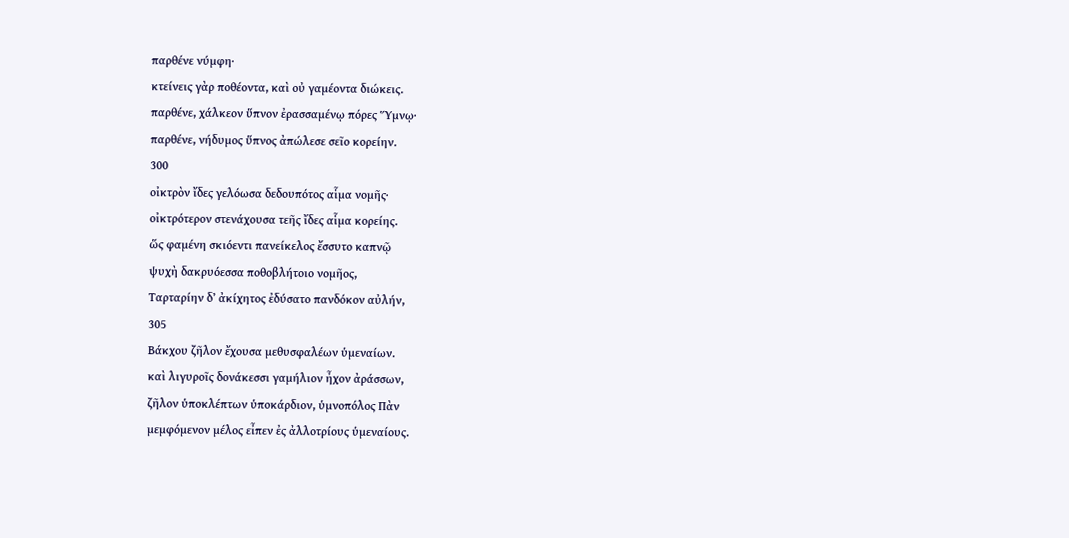παρθένε νύμφη·
κτείνεις γὰρ ποθέοντα, καὶ οὐ γαμέοντα διώκεις.
παρθένε, χάλκεον ὕπνον ἐρασσαμένῳ πόρες Ὕμνῳ·
παρθένε, νήδυμος ὕπνος ἀπώλεσε σεῖο κορείην.
300
οἰκτρὸν ἴδες γελόωσα δεδουπότος αἷμα νομῆς·
οἰκτρότερον στενάχουσα τεῆς ἴδες αἷμα κορείης.
ὥς φαμένη σκιόεντι πανείκελος ἔσσυτο καπνῷ
ψυχὴ δακρυόεσσα ποθοβλήτοιο νομῆος,
Ταρταρίην δʼ ἀκίχητος ἐδύσατο πανδόκον αὐλήν,
305
Βάκχου ζῆλον ἔχουσα μεθυσφαλέων ὑμεναίων.
καὶ λιγυροῖς δονάκεσσι γαμήλιον ἦχον ἀράσσων,
ζῆλον ὑποκλέπτων ὑποκάρδιον, ὑμνοπόλος Πὰν
μεμφόμενον μέλος εἶπεν ἐς ἀλλοτρίους ὑμεναίους.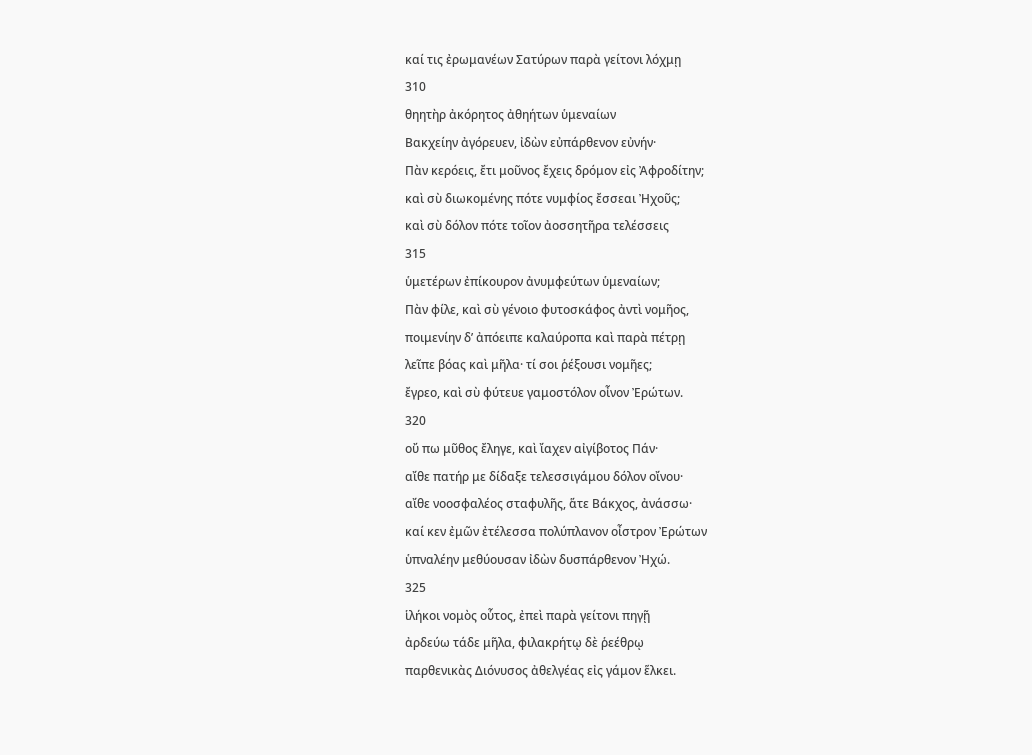καί τις ἐρωμανέων Σατύρων παρὰ γείτονι λόχμῃ
310
θηητὴρ ἀκόρητος ἀθηήτων ὑμεναίων
Βακχείην ἀγόρευεν, ἰδὼν εὐπάρθενον εὐνήν·
Πὰν κερόεις, ἔτι μοῦνος ἔχεις δρόμον εἰς Ἀφροδίτην;
καὶ σὺ διωκομένης πότε νυμφίος ἔσσεαι Ἠχοῦς;
καὶ σὺ δόλον πότε τοῖον ἀοσσητῆρα τελέσσεις
315
ὑμετέρων ἐπίκουρον ἀνυμφεύτων ὑμεναίων;
Πὰν φίλε, καὶ σὺ γένοιο φυτοσκάφος ἀντὶ νομῆος,
ποιμενίην δʼ ἀπόειπε καλαύροπα καὶ παρὰ πέτρῃ
λεῖπε βόας καὶ μῆλα· τί σοι ῥέξουσι νομῆες;
ἔγρεο, καὶ σὺ φύτευε γαμοστόλον οἶνον Ἐρώτων.
320
οὔ πω μῦθος ἔληγε, καὶ ἴαχεν αἰγίβοτος Πάν·
αἴθε πατήρ με δίδαξε τελεσσιγάμου δόλον οἴνου·
αἴθε νοοσφαλέος σταφυλῆς, ἅτε Βάκχος, ἀνάσσω·
καί κεν ἐμῶν ἐτέλεσσα πολύπλανον οἶστρον Ἐρώτων
ὑπναλέην μεθύουσαν ἰδὼν δυσπάρθενον Ἠχώ.
325
ἱλήκοι νομὸς οὗτος, ἐπεὶ παρὰ γείτονι πηγῇ
ἀρδεύω τάδε μῆλα, φιλακρήτῳ δὲ ῥεέθρῳ
παρθενικὰς Διόνυσος ἀθελγέας εἰς γάμον ἕλκει.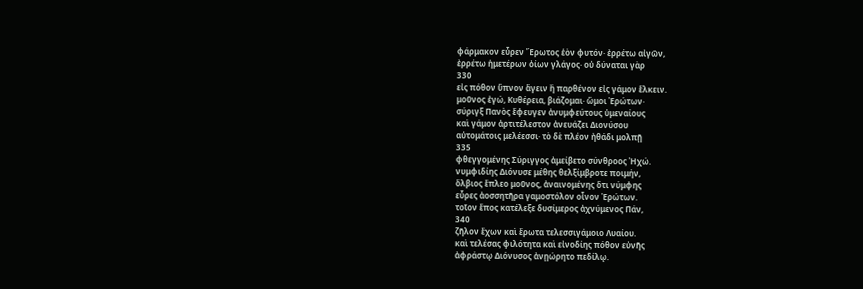φάρμακον εὗρεν Ἔρωτος ἑὸν φυτόν· ἐρρέτω αἰγῶν,
ἐρρέτω ἡμετέρων ὀίων γλάγος· οὐ δύναται γὰρ
330
εἰς πόθον ὕπνον ἄγειν ἢ παρθένον εἰς γάμον ἕλκειν.
μοῦνος ἐγώ, Κυθέρεια, βιάζομαι· ὤμοι Ἐρώτων·
σύριγξ Πανὸς ἔφευγεν ἀνυμφεύτους ὑμεναίους
καὶ γάμον ἀρτιτέλεστον ἀνευάζει Διονύσου
αὐτομάτοις μελέεσσι· τὸ δὲ πλέον ἠθάδι μολπῇ
335
φθεγγομένης Σύριγγος ἀμείβετο σύνθροος Ἠχώ.
νυμφιδίης Διόνυσε μέθης θελξίμβροτε ποιμήν,
ὄλβιος ἔπλεο μοῦνος, ἀναινομένης ὅτι νύμφης
εὗρες ἀοσσητῆρα γαμοστόλον οἶνον Ἐρώτων.
τοῖον ἔπος κατέλεξε δυσίμερος ἀχνύμενος Πάν,
340
ζῆλον ἔχων καὶ ἔρωτα τελεσσιγάμοιο Λυαίου.
καὶ τελέσας φιλότητα καὶ εἰνοδίης πόθον εὐνῆς
ἀφράστῳ Διόνυσος ἀνῃώρητο πεδίλῳ.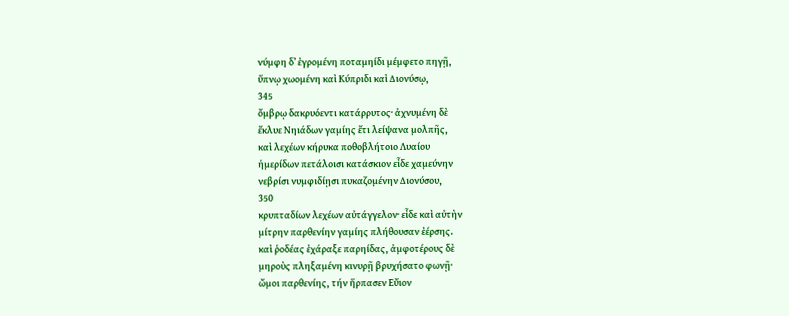νύμφη δʼ ἐγρομένη ποταμηίδι μέμφετο πηγῇ,
ὕπνῳ χωομένη καὶ Κύπριδι καὶ Διονύσῳ,
345
ὄμβρῳ δακρυόεντι κατάρρυτος· ἀχνυμένη δὲ
ἔκλυε Νηιάδων γαμίης ἔτι λείψανα μολπῆς,
καὶ λεχέων κήρυκα ποθοβλήτοιο Λυαίου
ἡμερίδων πετάλοισι κατάσκιον εἶδε χαμεύνην
νεβρίσι νυμφιδίῃσι πυκαζομένην Διονύσου,
350
κρυπταδίων λεχέων αὐτάγγελον· εἶδε καὶ αὐτὴν
μίτρην παρθενίην γαμίης πλήθουσαν ἐέρσης.
καὶ ῥοδέας ἐχάραξε παρηίδας, ἀμφοτέρους δὲ
μηροὺς πληξαμένη κινυρῇ βρυχήσατο φωνῇ·
ὤμοι παρθενίης, τήν ἥρπασεν Εὔιον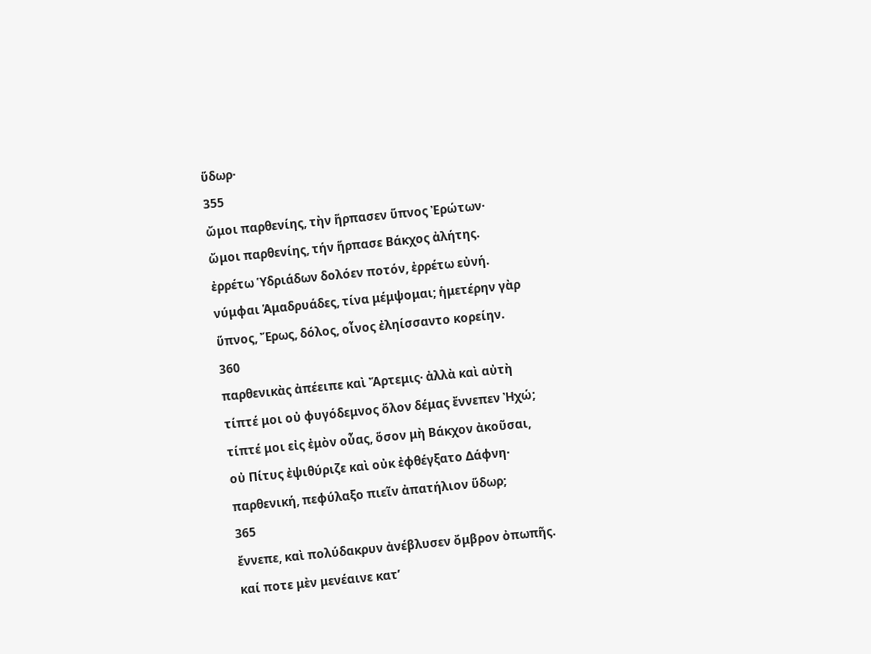ὕδωρ·
355
ὤμοι παρθενίης, τὴν ἥρπασεν ὕπνος Ἐρώτων·
ὤμοι παρθενίης, τήν ἥρπασε Βάκχος ἀλήτης.
ἐρρέτω Ὑδριάδων δολόεν ποτόν, ἐρρέτω εὐνή.
νύμφαι Ἁμαδρυάδες, τίνα μέμψομαι; ἡμετέρην γὰρ
ὕπνος, Ἔρως, δόλος, οἶνος ἐληίσσαντο κορείην.
360
παρθενικὰς ἀπέειπε καὶ Ἄρτεμις· ἀλλὰ καὶ αὐτὴ
τίπτέ μοι οὐ φυγόδεμνος ὅλον δέμας ἔννεπεν Ἠχώ;
τίπτέ μοι εἰς ἐμὸν οὖας, ὅσον μὴ Βάκχον ἀκοῦσαι,
οὐ Πίτυς ἐψιθύριζε καὶ οὐκ ἐφθέγξατο Δάφνη·
παρθενική, πεφύλαξο πιεῖν ἀπατήλιον ὕδωρ;
365
ἔννεπε, καὶ πολύδακρυν ἀνέβλυσεν ὄμβρον ὀπωπῆς.
καί ποτε μὲν μενέαινε κατʼ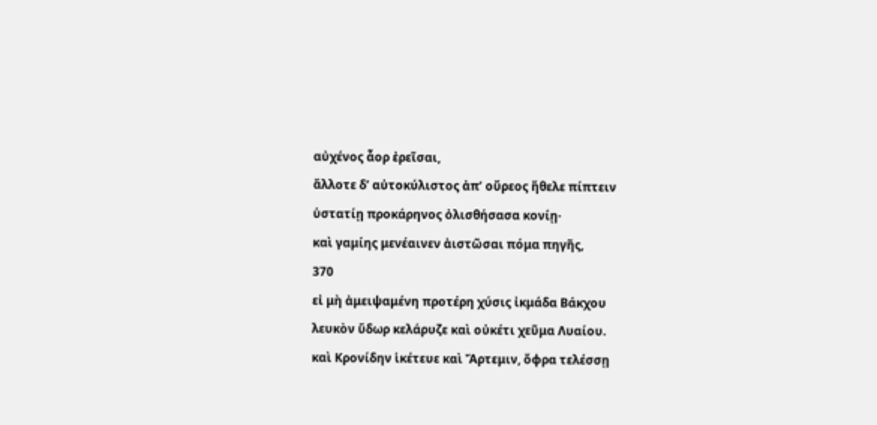αὐχένος ἆορ ἐρεῖσαι,
ἄλλοτε δʼ αὐτοκύλιστος ἀπʼ οὔρεος ἤθελε πίπτειν
ὑστατίῃ προκάρηνος ὀλισθήσασα κονίῃ·
καὶ γαμίης μενέαινεν ἀιστῶσαι πόμα πηγῆς,
370
εἰ μὴ ἀμειψαμένη προτέρη χύσις ἰκμάδα Βάκχου
λευκὸν ὕδωρ κελάρυζε καὶ οὐκέτι χεῦμα Λυαίου.
καὶ Κρονίδην ἱκέτευε καὶ Ἄρτεμιν, ὄφρα τελέσσῃ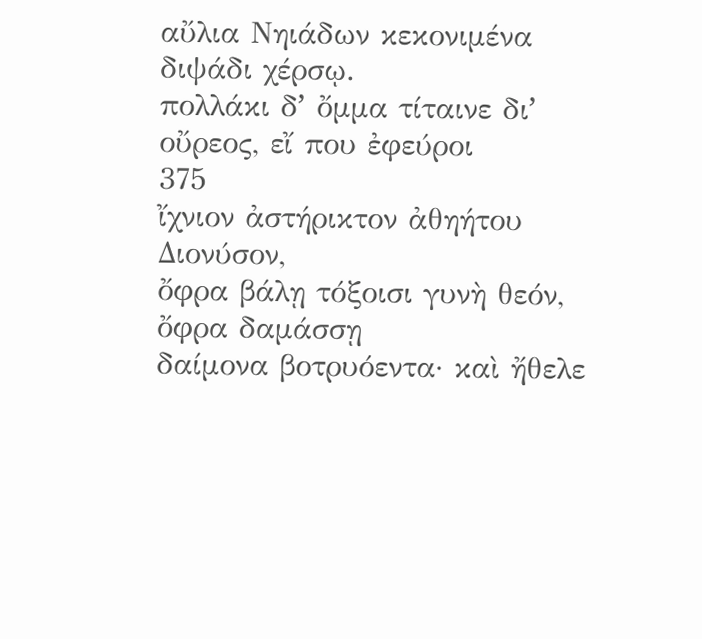αὔλια Νηιάδων κεκονιμένα διψάδι χέρσῳ.
πολλάκι δʼ ὄμμα τίταινε διʼ οὔρεος, εἴ που ἐφεύροι
375
ἴχνιον ἀστήρικτον ἀθηήτου Διονύσον,
ὄφρα βάλῃ τόξοισι γυνὴ θεόν, ὄφρα δαμάσσῃ
δαίμονα βοτρυόεντα· καὶ ἤθελε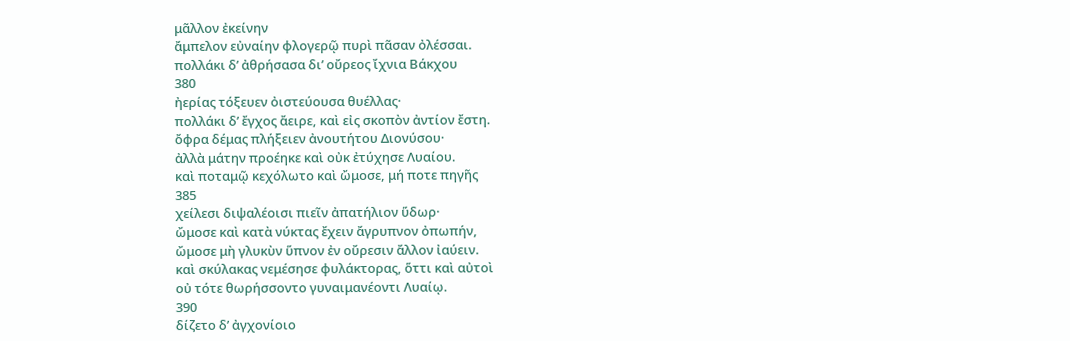μᾶλλον ἐκείνην
ἄμπελον εὐναίην φλογερῷ πυρὶ πᾶσαν ὀλέσσαι.
πολλάκι δʼ ἀθρήσασα διʼ οὔρεος ἴχνια Βάκχου
380
ἠερίας τόξευεν ὀιστεύουσα θυέλλας·
πολλάκι δʼ ἔγχος ἄειρε, καὶ εἰς σκοπὸν ἀντίον ἔστη.
ὄφρα δέμας πλήξειεν ἀνουτήτου Διονύσου·
ἀλλὰ μάτην προέηκε καὶ οὐκ ἐτύχησε Λυαίου.
καὶ ποταμῷ κεχόλωτο καὶ ὤμοσε, μή ποτε πηγῆς
385
χείλεσι διψαλέοισι πιεῖν ἀπατήλιον ὕδωρ·
ὤμοσε καὶ κατὰ νύκτας ἔχειν ἄγρυπνον ὀπωπήν,
ὤμοσε μὴ γλυκὺν ὕπνον ἐν οὔρεσιν ἄλλον ἰαύειν.
καὶ σκύλακας νεμέσησε φυλάκτορας, ὅττι καὶ αὐτοὶ
οὐ τότε θωρήσσοντο γυναιμανέοντι Λυαίῳ.
390
δίζετο δʼ ἀγχονίοιο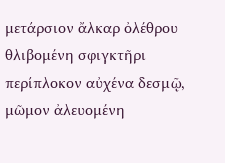μετάρσιον ἄλκαρ ὀλέθρου
θλιβομένη σφιγκτῆρι περίπλοκον αὐχένα δεσμῷ,
μῶμον ἀλευομένη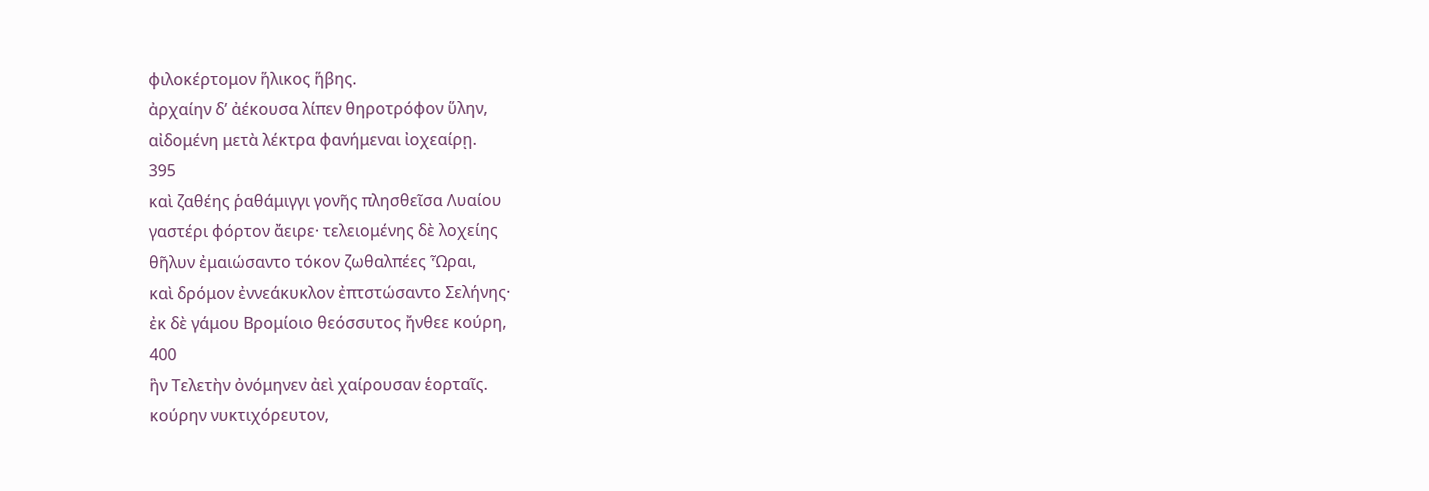φιλοκέρτομον ἥλικος ἥβης.
ἀρχαίην δʼ ἀέκουσα λίπεν θηροτρόφον ὕλην,
αἰδομένη μετὰ λέκτρα φανήμεναι ἰοχεαίρῃ.
395
καὶ ζαθέης ῥαθάμιγγι γονῆς πλησθεῖσα Λυαίου
γαστέρι φόρτον ἄειρε· τελειομένης δὲ λοχείης
θῆλυν ἐμαιώσαντο τόκον ζωθαλπέες Ὧραι,
καὶ δρόμον ἐννεάκυκλον ἐπτστώσαντο Σελήνης·
ἐκ δὲ γάμου Βρομίοιο θεόσσυτος ἤνθεε κούρη,
400
ἣν Τελετὴν ὀνόμηνεν ἀεὶ χαίρουσαν ἑορταῖς.
κούρην νυκτιχόρευτον,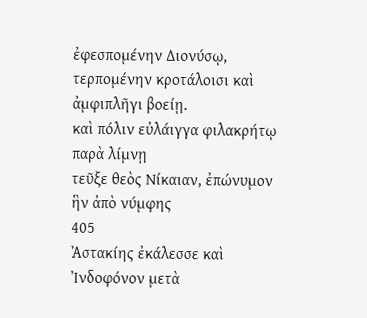ἐφεσπομένην Διονύσῳ,
τερπομένην κροτάλοισι καὶ ἀμφιπλῆγι βοείῃ.
καὶ πόλιν εὐλάιγγα φιλακρήτῳ παρὰ λίμνῃ
τεῦξε θεὸς Νίκαιαν, ἐπώνυμον ἣν ἀπὸ νύμφης
405
Ἀστακίης ἐκάλεσσε καὶ Ἰνδοφόνον μετὰ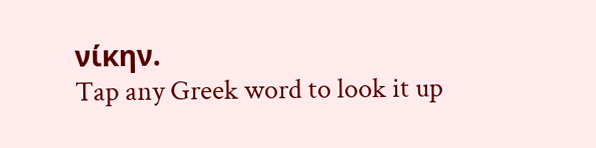νίκην.
Tap any Greek word to look it up